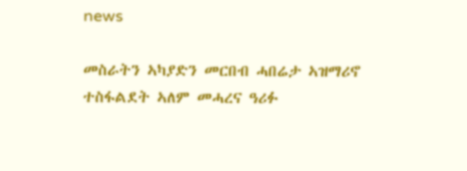news

መስራትን ኣካያድን መርበብ ሓበሬታ ኣዝማሪኖ ተስፋልደት ኣለም መሓረና ዓሪፉ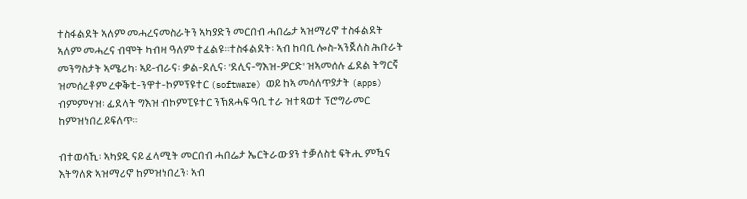ተስፋልደት ኣለም መሓረናመስራትን ኣካያድን መርበብ ሓበሬታ ኣዝማሪኖ ተስፋልደት ኣለም መሓረና ብሞት ካብዛ ዓለም ተፈልዩ።ተስፋልደት፡ ኣብ ከባቢ ሎስ-ኣንጀለስ ሕቡራት መንግስታት ኣሜሪካ፡ ኣይ-ብራና፡ ቃል-ደሊና፡ 'ደሊና-ግእዝ-ዎርድ' ዝኣመሰሉ ፊደል ትግርኛ ዝመሰረቶም ረቀቕቲ-ንዋተ-ኮምፕዩተር (software) ወይ ከኣ መሳለጥያታት (apps) ብምምሃዝ፡ ፊደላት ግእዝ ብኮምፒዩተር ንኽጸሓፍ ዓቢ ተራ ዝተጻወተ ፕሮግራመር ከምዝነበረ ይፍለጥ።

ብተወሳኺ፡ ኣካያዲ ናይ ፈላሚት መርበብ ሓበሬታ ኤርትራውያን ተቓለስቲ ፍትሒ ምዃና እትግለጽ ኣዝማሪኖ ከምዝነበረን፡ ኣብ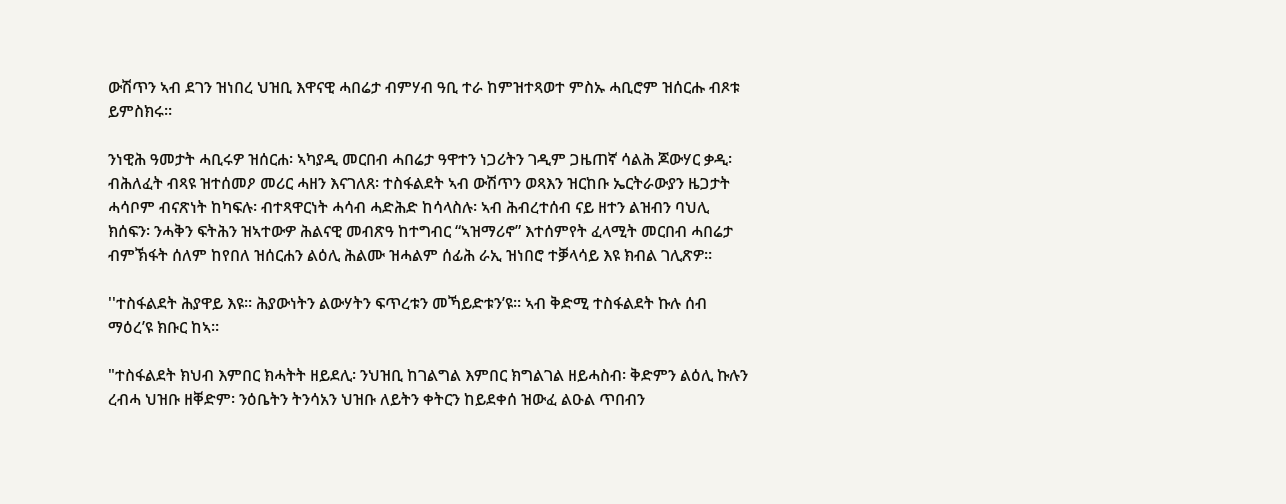ውሽጥን ኣብ ደገን ዝነበረ ህዝቢ እዋናዊ ሓበሬታ ብምሃብ ዓቢ ተራ ከምዝተጻወተ ምስኡ ሓቢሮም ዝሰርሑ ብጾቱ ይምስክሩ።

ንነዊሕ ዓመታት ሓቢሩዎ ዝሰርሐ፡ ኣካያዲ መርበብ ሓበሬታ ዓዋተን ነጋሪትን ገዲም ጋዜጠኛ ሳልሕ ጆውሃር ቃዲ፡ ብሕለፈት ብጻዩ ዝተሰመዖ መሪር ሓዘን እናገለጸ፡ ተስፋልደት ኣብ ውሽጥን ወጻእን ዝርከቡ ኤርትራውያን ዜጋታት ሓሳቦም ብናጽነት ከካፍሉ፡ ብተጻዋርነት ሓሳብ ሓድሕድ ከሳላስሉ፡ ኣብ ሕብረተሰብ ናይ ዘተን ልዝብን ባህሊ ክሰፍን፡ ንሓቅን ፍትሕን ዝኣተውዎ ሕልናዊ መብጽዓ ከተግብር “ኣዝማሪኖ” እተሰምየት ፈላሚት መርበብ ሓበሬታ ብምኽፋት ሰለም ከየበለ ዝሰርሐን ልዕሊ ሕልሙ ዝሓልም ሰፊሕ ራኢ ዝነበሮ ተቓላሳይ እዩ ክብል ገሊጽዎ።

''ተስፋልደት ሕያዋይ እዩ። ሕያውነትን ልውሃትን ፍጥረቱን መኻይድቱን’ዩ። ኣብ ቅድሚ ተስፋልደት ኩሉ ሰብ ማዕረ’ዩ ክቡር ከኣ።

"ተስፋልደት ክህብ እምበር ክሓትት ዘይደሊ፡ ንህዝቢ ከገልግል እምበር ክግልገል ዘይሓስብ፡ ቅድምን ልዕሊ ኩሉን ረብሓ ህዝቡ ዘቐድም፡ ንዕቤትን ትንሳአን ህዝቡ ለይትን ቀትርን ከይደቀሰ ዝውፈ ልዑል ጥበብን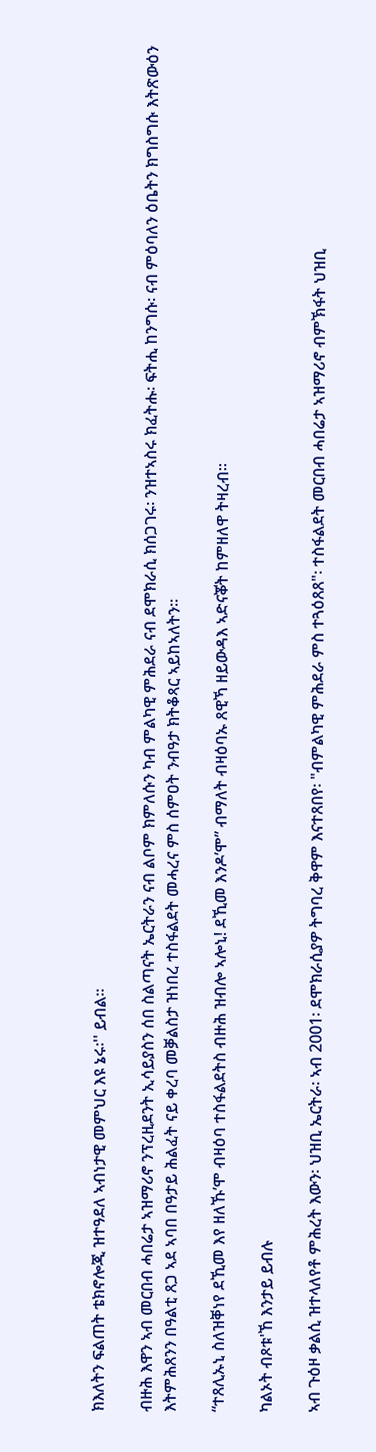ክእለትን ፍልጠት ቴክኖሎጂ ዝተዓደለ ኣብነታዊ መምህር እዩ ኔሩ፡'' ይብል።

ብዙሕ እዋን ኣብ መርበብ ሓበሬታ ኣዝማሪኖ ንፕረዚደንት ኢሳይያስን ሰበ ስልጣናት ኤርትራን ናብ ልቦም ክምለሱን ካብ ምልካዊ ምሕደራ ናብ ደሞክራሲ ክሰጋገሩ፡ ንዝተኣስሩ ክፈትሑ፡ ፍትሒ ከንግሱ፡ ናብ ምዕባለን ዕቤትን ክግስግሱ እትጽውዕን እትምሕጸንን በዓልቲ ጸጋ ኣደ ኣባበ በዓታይ ሕልፈት ናይ ቀረባ መቓልስታ ዝነበረ ተስፋልደት መሓረና ምስ ሰምዐት ንብዓታ ክትቆጻር ኣይከኣለትን።

“ተጸሊኡኒ ስለዝቐነየ ደኺመ እየ ዘለኹ’ሞ ብዛዕባ ተስፋልደትስ ብዙሕ ዝብሎ ኣሎኒ! ደኺመ እንዶ’ሞ” ብማለት ብዛዕባኡ ጸዊኻ ዘይውዳእ ኣድናቖት ከምዘለዋ ትዛረብ።

ካልኦት ብጾቱ'ኸ እንታይ ይብሉ

ኣብ ጉዕዞ ቃልሲ ዝተላለየቶ ምሕረት እውን፡ ህዝቢ ኤርትራ፡ ኣብ 2001፡ ደሞክራሲያዎ ትግባረ ቅዋም እናተጸበየ፡ "ብምልካዊ ምሕደራ ምስ ተጓዕጸጸ"፡ ተስፋልደት መርበብ ሓበሬታ ኣዝማሪኖ ብምኽፋት ህዝቢ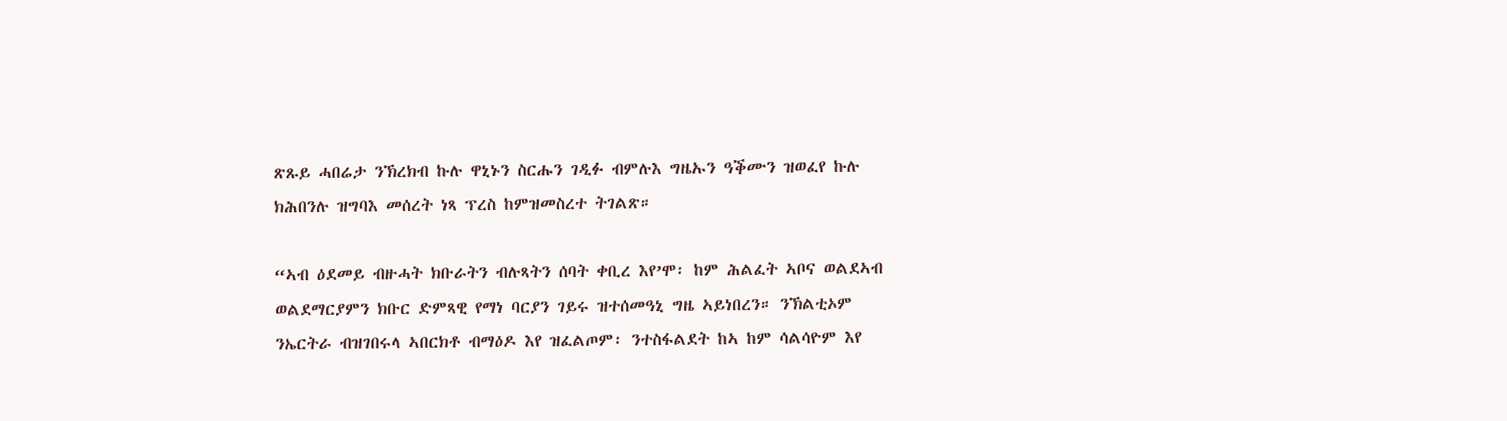ጽጹይ ሓበሬታ ንኽረክብ ኩሉ ዋኒኑን ስርሑን ገዲፉ ብምሉእ ግዜኡን ዓቕሙን ዝወፈየ ኩሉ ክሕበንሉ ዝግባእ መሰረት ነጻ ፕረስ ከምዝመስረተ ትገልጽ።

“ኣብ ዕደመይ ብዙሓት ክቡራትን ብሉጻትን ሰባት ቀቢረ እየ’ሞ፡ ከም ሕልፈት ኣቦና ወልደኣብ ወልደማርያምን ክቡር ድምጻዊ የማነ ባርያን ገይሩ ዝተሰመዓኒ ግዜ ኣይነበረን። ንኽልቲኦም ንኤርትራ ብዝገበሩላ ኣበርክቶ ብማዕዶ እየ ዝፈልጦም፡ ንተስፋልደት ከኣ ከም ሳልሳዮም እየ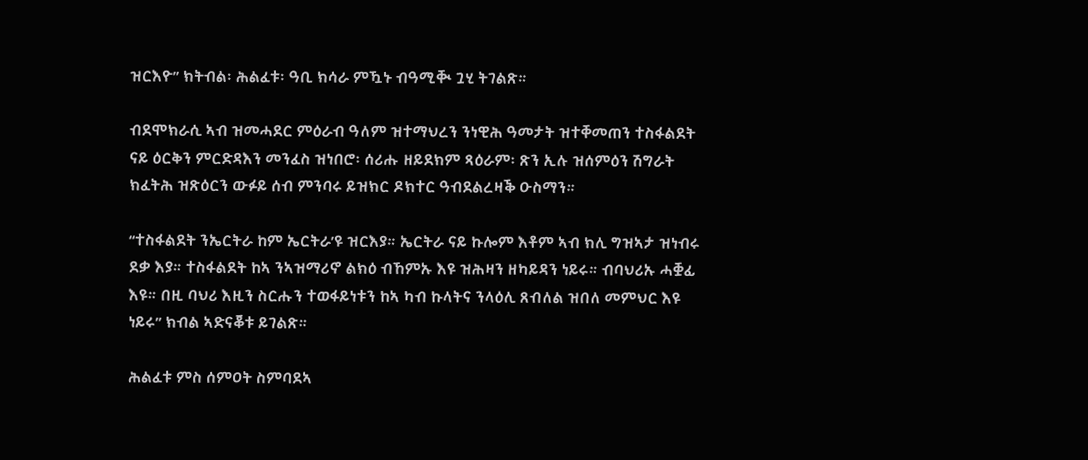ዝርእዮ” ክትብል፡ ሕልፈቱ፡ ዓቢ ክሳራ ምዃኑ ብዓሚቚ ጓሂ ትገልጽ።

ብደሞክራሲ ኣብ ዝመሓደር ምዕራብ ዓለም ዝተማህረን ንነዊሕ ዓመታት ዝተቐመጠን ተስፋልደት ናይ ዕርቅን ምርድዳእን መንፈስ ዝነበሮ፡ ሰሪሑ ዘይደክም ጻዕራም፡ ጽን ኢሉ ዝሰምዕን ሽግራት ክፈትሕ ዝጽዕርን ውፉይ ሰብ ምንባሩ ይዝክር ዶክተር ዓብደልረዛቕ ዑስማን።

“ተስፋልደት ንኤርትራ ከም ኤርትራ’ዩ ዝርእያ። ኤርትራ ናይ ኩሎም እቶም ኣብ ክሊ ግዝኣታ ዝነብሩ ደቃ እያ። ተስፋልደት ከኣ ንኣዝማሪኖ ልክዕ ብኸምኡ እዩ ዝሕዛን ዘካይዳን ነይሩ። ብባህሪኡ ሓቛፊ እዩ። በዚ ባህሪ እዚን ስርሑን ተወፋይነቱን ከኣ ካብ ኩላትና ንላዕሊ ጸብለል ዝበለ መምህር እዩ ነይሩ” ክብል ኣድናቖቱ ይገልጽ።

ሕልፈቱ ምስ ሰምዐት ስምባደኣ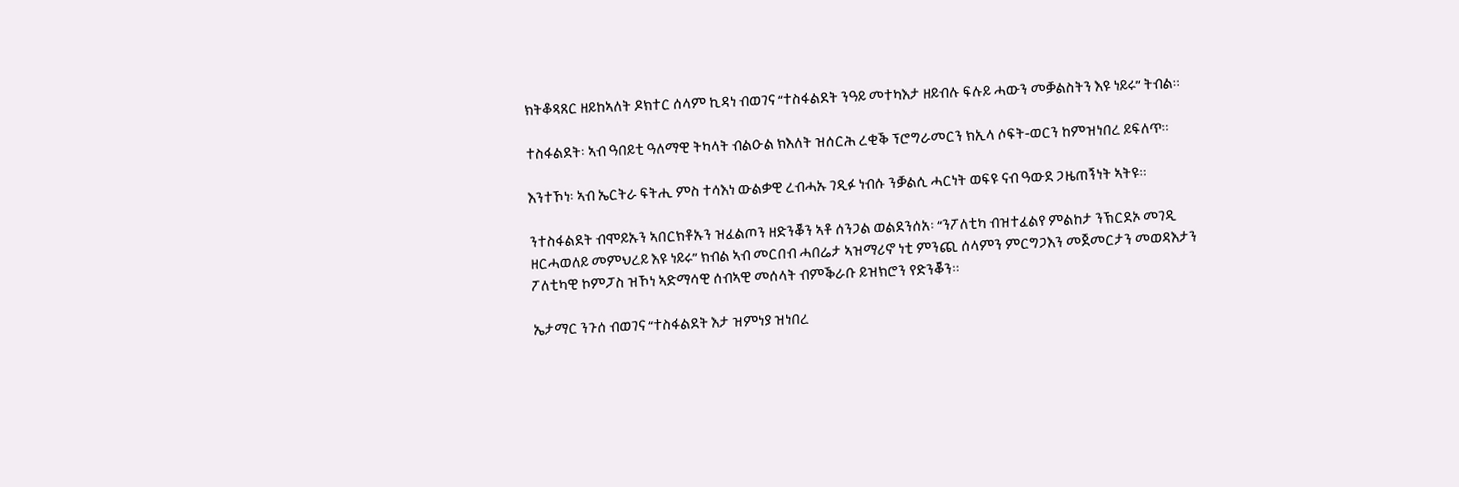ክትቆጻጸር ዘይከኣለት ዶክተር ሰላም ኪዳነ ብወገና “ተስፋልደት ንዓይ መተካእታ ዘይብሉ ፍሉይ ሓውን መቓልስትን እዩ ነይሩ” ትብል።

ተስፋልደት፡ ኣብ ዓበይቲ ዓለማዊ ትካላት ብልዑል ክእለት ዝሰርሕ ረቂቕ ፕሮግራመርን ክኢላ ሶፍት-ወርን ከምዝነበረ ይፍለጥ።

እንተኾነ፡ ኣብ ኤርትራ ፍትሒ ምስ ተሳእነ ውልቃዊ ረብሓኡ ገዲፉ ነብሱ ንቓልሲ ሓርነት ወፍዩ ናብ ዓውደ ጋዜጠኝነት ኣትዩ።

ንተስፋልደት ብሞይኡን ኣበርክቶኡን ዝፈልጦን ዘድንቖን ኣቶ ሰንጋል ወልደንሰአ፡ “ንፖለቲካ ብዝተፈልየ ምልከታ ንኽርደኦ መገዲ ዘርሓወለይ መምህረይ እዩ ነይሩ” ክብል ኣብ መርበብ ሓበሬታ ኣዝማሪኖ ነቲ ምንጪ ሰላምን ምርግጋእን መጀመርታን መወዳእታን ፖለቲካዊ ኮምፓስ ዝኾነ ኣድማሳዊ ሰብኣዊ መሰላት ብምቕራቡ ይዝክሮን የድንቖን።

ኤታማር ንጉሰ ብወገና “ተስፋልደት እታ ዝምነያ ዝነበረ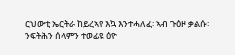ርህውቲ ኤርትራ ከይረኣየ እኳ እንተሓለፈ፡ ኣብ ጉዕዞ ቃልሱ፡ ንፍትሕን ሰላምን ተወፊዩ ዕዮ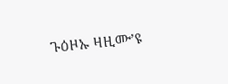ጉዕዞኡ ዛዚሙ’ዩ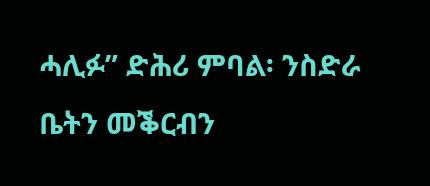ሓሊፉ” ድሕሪ ምባል፡ ንስድራ ቤትን መቕርብን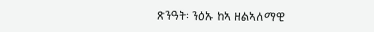ጽንዓት፡ ንዕኡ ከኣ ዘልኣለማዊ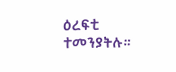ዕረፍቲ ተመንያትሉ።